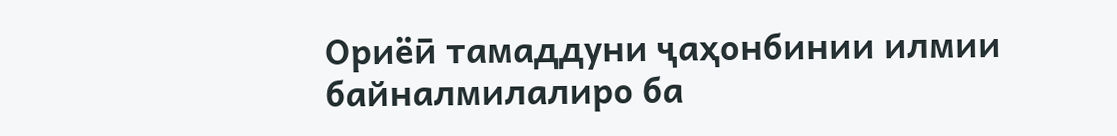Ориёӣ тамаддуни ҷаҳонбинии илмии байналмилалиро ба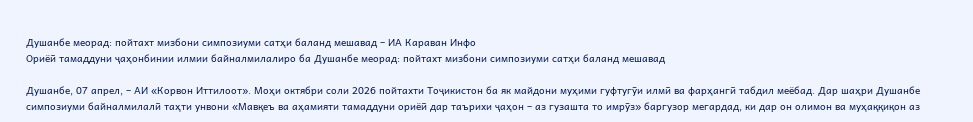Душанбе меорад: пойтахт мизбони симпозиуми сатҳи баланд мешавад – ИА Караван Инфо
Ориёӣ тамаддуни ҷаҳонбинии илмии байналмилалиро ба Душанбе меорад: пойтахт мизбони симпозиуми сатҳи баланд мешавад

Душанбе, 07 апрел, – АИ «Корвон Иттилоот». Моҳи октябри соли 2026 пойтахти Тоҷикистон ба як майдони муҳими гуфтугӯи илмӣ ва фарҳангӣ табдил меёбад. Дар шаҳри Душанбе симпозиуми байналмилалӣ таҳти унвони «Мавқеъ ва аҳамияти тамаддуни ориёӣ дар таърихи ҷаҳон – аз гузашта то имрӯз» баргузор мегардад, ки дар он олимон ва муҳаққиқон аз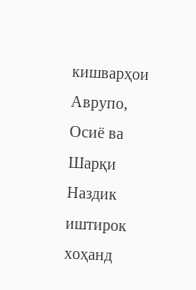кишварҳои Аврупо, Осиё ва Шарқи Наздик иштирок хоҳанд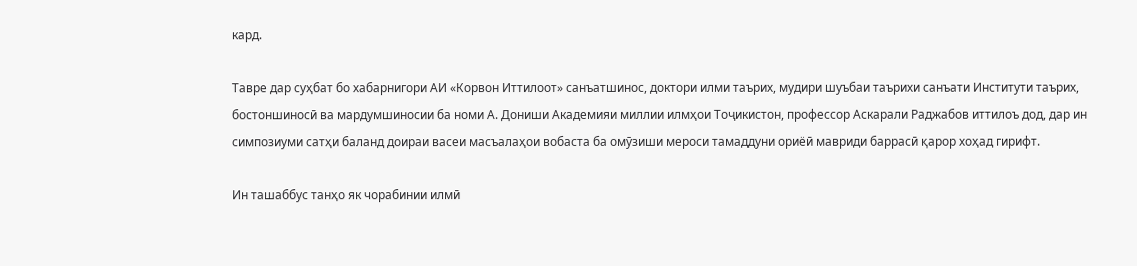кард.

Тавре дар суҳбат бо хабарнигори АИ «Корвон Иттилоот» санъатшинос, доктори илми таърих, мудири шуъбаи таърихи санъати Институти таърих, бостоншиносӣ ва мардумшиносии ба номи А. Дониши Академияи миллии илмҳои Тоҷикистон, профессор Аскарали Раджабов иттилоъ дод, дар ин симпозиуми сатҳи баланд доираи васеи масъалаҳои вобаста ба омӯзиши мероси тамаддуни ориёӣ мавриди баррасӣ қарор хоҳад гирифт.

Ин ташаббус танҳо як чорабинии илмӣ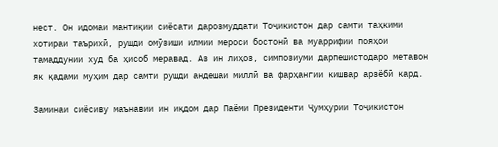нест. Он идомаи мантиқии сиёсати дарозмуддати Тоҷикистон дар самти таҳкими хотираи таърихӣ, рушди омӯзиши илмии мероси бостонӣ ва муаррифии пояҳои тамаддунии худ ба ҳисоб меравад. Аз ин лиҳоз, симпозиуми дарпешистодаро метавон як қадами муҳим дар самти рушди андешаи миллӣ ва фарҳангии кишвар арзёбӣ кард.

Заминаи сиёсиву маънавии ин иқдом дар Паёми Президенти Ҷумҳурии Тоҷикистон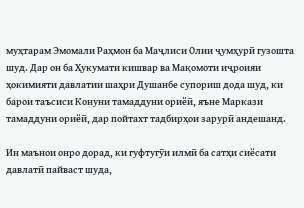муҳтарам Эмомали Раҳмон ба Маҷлиси Олии ҷумҳурӣ гузошта шуд. Дар он ба Ҳукумати кишвар ва Мақомоти иҷроияи ҳокимияти давлатии шаҳри Душанбе супориш дода шуд, ки барои таъсиси Конуни тамаддуни ориёӣ, яъне Маркази тамаддуни ориёӣ, дар пойтахт тадбирҳои зарурӣ андешанд.

Ин маънои онро дорад, ки гуфтугӯи илмӣ ба сатҳи сиёсати давлатӣ пайваст шуда,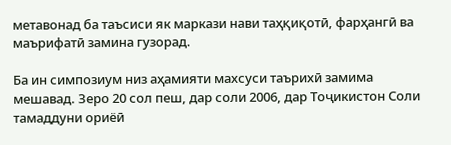метавонад ба таъсиси як маркази нави таҳқиқотӣ, фарҳангӣ ва маърифатӣ замина гузорад.

Ба ин симпозиум низ аҳамияти махсуси таърихӣ замима мешавад. Зеро 20 сол пеш, дар соли 2006, дар Тоҷикистон Соли тамаддуни ориёӣ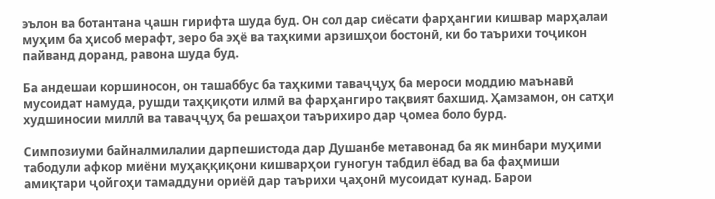эълон ва ботантана ҷашн гирифта шуда буд. Он сол дар сиёсати фарҳангии кишвар марҳалаи муҳим ба ҳисоб мерафт, зеро ба эҳё ва таҳкими арзишҳои бостонӣ, ки бо таърихи тоҷикон пайванд доранд, равона шуда буд.

Ба андешаи коршиносон, он ташаббус ба таҳкими таваҷҷуҳ ба мероси моддию маънавӣ мусоидат намуда, рушди таҳқиқоти илмӣ ва фарҳангиро тақвият бахшид. Ҳамзамон, он сатҳи худшиносии миллӣ ва таваҷҷуҳ ба решаҳои таърихиро дар ҷомеа боло бурд.

Симпозиуми байналмилалии дарпешистода дар Душанбе метавонад ба як минбари муҳими табодули афкор миёни муҳаққиқони кишварҳои гуногун табдил ёбад ва ба фаҳмиши амиқтари ҷойгоҳи тамаддуни ориёӣ дар таърихи ҷаҳонӣ мусоидат кунад. Барои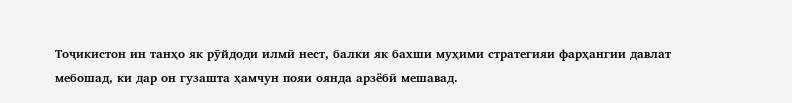Тоҷикистон ин танҳо як рӯйдоди илмӣ нест, балки як бахши муҳими стратегияи фарҳангии давлат мебошад, ки дар он гузашта ҳамчун пояи оянда арзёбӣ мешавад.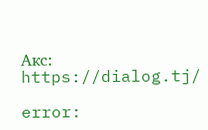Акс: https://dialog.tj/

error: